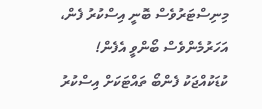މިނިސްޓަރުވެސް ބޮނީ އިސްކުރު ފެން، އަހަރުމެންވެސް ބޯންވީ އެފެން!
ކުޑަކުއްޖަކު ފެންބޯ ތައްޓަކަށް އިސްކުރު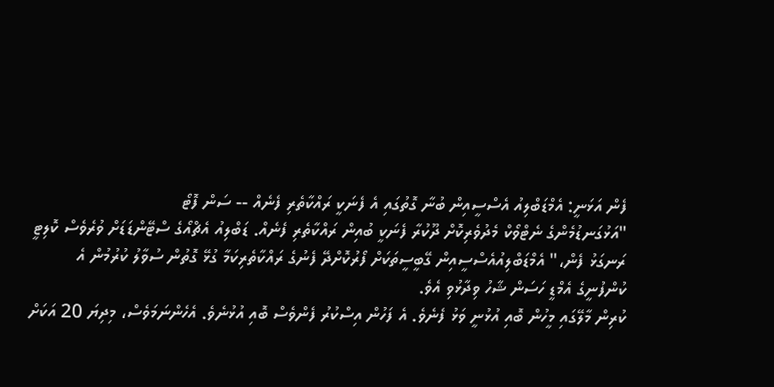ފެން އަޅަނީ: އެމްޑަބްލިއު އެސްސީއިން ބުނާ ގޮތުގައި އެ ފެނަކީ ރައްކާތެރި ފެނެއް -- ސަން ފޮޓޯ
"އަޅުގަނޑުމެންގެ ނެޓްވޯކް މެދުވެރިކޮށް ދޫކުރާ ފެނަކީ ބުއިން ރައްކާތެރި ފެނެއް. ޑަބްލިއު އެޗްއޯގެ ސްޓޭންޑަޑަށް ވުރެވެސް ކޮލިޓީ ރަނގަޅު ފެން،" އެމްޑަބްލިއުއެސްސީއިން ގޭބީސީތަކަށް ފޯރުކޮށްދޭ ފެނުގެ ރައްކާތެރިކަމާ ގުޅޭ ގޮތުން ސުވާލު ކުރުމުން އެ ކުންފުނީގެ އެމްޑީ ހަސަން ޝާހު ވިދާޅުވި އެވެ.
ކުރިން މާލޭގައި މީހުން ބޮއި އުޅުނީ ވަޅު ފެނެވެ. އެ ފަހުން އިސްކުރު ފެންވެސް ބޮއި އުޅުނެވެ. އެހެންނަމަވެސް، މިދިޔަ 20 އަކަށް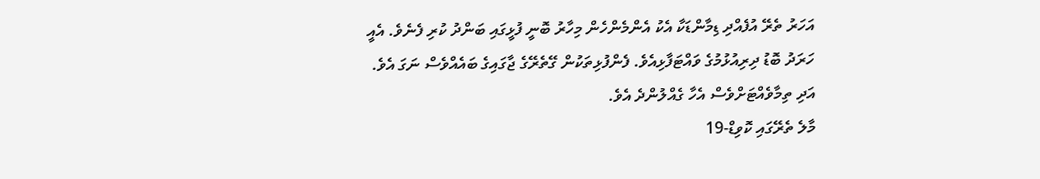އަހަރު ތެރޭ އުފެއްދި ޑިމާންޑަކާ އެކު އެންމެންހެން މިހާރު ބޮނީ ފުޅީގައި ބަންދު ކުރި ފެނެވެ. އެއީ ހަރަދު ބޮޑު ދިރިއުޅުމުގެ ވައްޓަފާޅިއެވެ. ފެންފުޅިތަކުން ގޭތެރޭގެ ޖާގައިގެ ބައެއްވެސް ނަގަ އެވެ. އަދި ތިމާވެއްޓަށްވެސް އެހާ ގެއްލުންދެ އެވެ.
މާލެ ތެރޭގައި ކޮވިޑް-19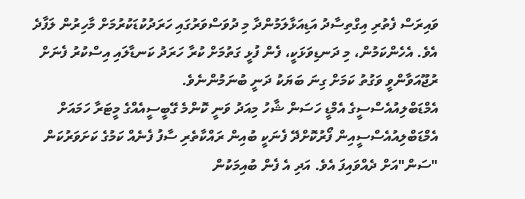ވައިރަސް ފެތުރި އިގްތިސާދު އަޑިއަޅާލަމުންދާ މި ދުވަސްވަރުގައި ހަރަދުކުޑަކުރުމަށް މާހިރުން ލަފާދެ އެވެ. އެހެންކަމުން، މި ދަނޑިވަޅަކީ، ފެން ފުޅީ ގަތުމަށް ކުރާ ހަރަދު ކަނޑާލައި އިސްކުރު ފެނަށް ރުޖޫއަވާންވީ ވަގުތު ކަމަށް ގިނަ ބަޔަކު ދަނީ ބުނަމުންނެވެ.
އެމްޑަބްލިއުއެސްސީގެ އެމްޑީ ހަސަން ޝާހު މިއަދު ވަނީ ކޮންމެ ގޭބީސީއެއްގެ މީޓަރާ ހަމައަށް އެމްޑަބްލިއުއެސްސީއިން ފޯރުކޮށްދޭ ފެނަކީ ބުއިން ރައްކާތެރި ސާފު ފެނެއް ކަމުގެ ކަށަވަރުކަން "ސަން"އަށް ދެއްވައިފަ އެވެ. އަދި އެ ފެން ބުއިމަކުން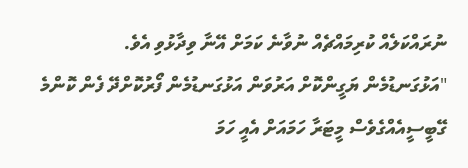ނުރައްކަލެއް ކުރިމައްޗެއް ނުވާނެ ކަމަށް އޭނާ ވިދާޅުވި އެވެ.
"އަޅުގަނޑުމެން ޔަގީންކޮށް އަރުވަން އަޅުގަނޑުމެން ފޯރުކޮށްދޭ ފެން ކޮންމެ ގޭބީސީއެއްގެވެސް މީޓަރާ ހަމައަށް އެއީ ހަމަ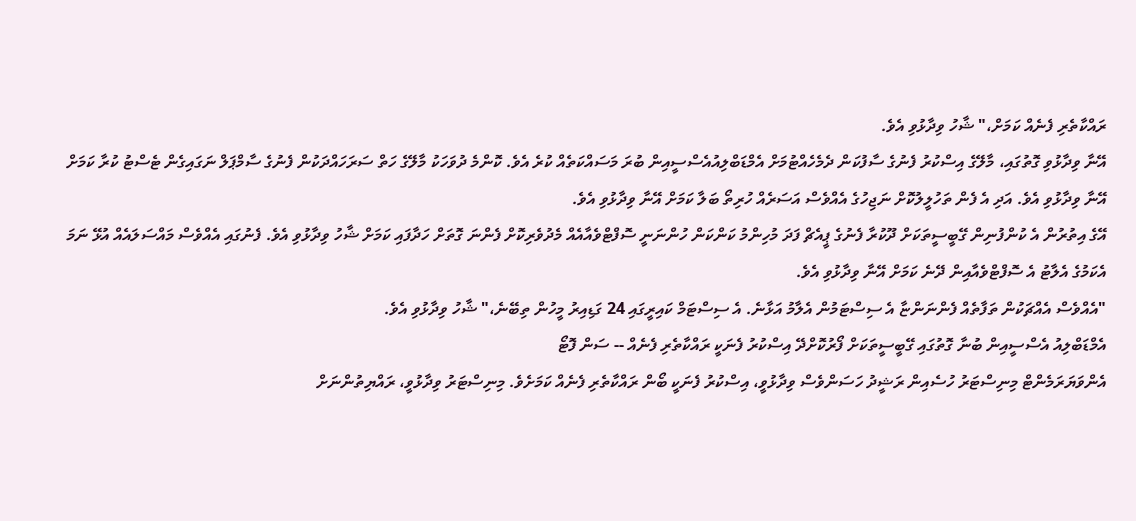ރައްކާތެރި ފެނެއް ކަމަށް،" ޝާހު ވިދާޅުވި އެވެ.
އޭނާ ވިދާޅުވި ގޮތުގައި، މާލޭގެ އިސްކުރު ފެނުގެ ސާފުކަން ދެމެހެއްޓުމަށް އެމްޑަބްލިއުއެސްސީއިން ބުރަ މަސައްކަތެއް ކުރެ އެވެ. ކޮންމެ ދުވަހަކު މާލޭގެ ހަތް ސަރަހައްދަކުން ފެނުގެ ސާމްޕަލް ނަގައިގެން ޓެސްޓު ކުރާ ކަމަށް އޭނާ ވިދާޅުވި އެވެ. އަދި އެ ފެން ތަހުލީލުކޮށް ނަޖިހުގެ އެއްވެސް އަސަރެއް ހުރިތޯ ބަލާ ކަމަށް އޭނާ ވިދާޅުވި އެވެ.
އޭގެ އިތުރުން އެ ކުންފުނިން ގޭބީސީތަކަށް ދޫކުރާ ފެނުގެ ޕީއެޗް ފަދަ މުހިންމު ކަންކަން ހުންނަނީ ސޮފްޓްވެއާއެއް މެދުވެރިކޮށް ފެންނަ ގޮތަށް ހަދާފައި ކަމަށް ޝާހު ވިދާޅުވި އެވެ. ފެނުގައި އެއްވެސް މައްސަލައެއް އުޅޭ ނަމަ އެކަމުގެ އެލާޓު އެ ސޮފްޓްވެއާއިން ދޭނެ ކަމަށް އޭނާ ވިދާޅުވި އެވެ.
"އެއްވެސް އެއްޗަކުން ތަފާތެއް ފެންނަންޏާ އެ ސިސްޓަމުން އެލާމު އަޅާނެ. އެ ސިސްޓަމް ކައިރީގައި 24 ގަޑިއިރު މީހުން ތިބޭނެ،" ޝާހު ވިދާޅުވި އެވެ.
އެމްޑަބްލިއު އެސްސީއިން ބުނާ ގޮތުގައި ގޭބީސީތަކަށް ފޯރުކޮށްދޭ އިސްކުރު ފެނަކީ ރައްކާތެރި ފެނެއް -- ސަން ފޮޓޯ
އެންވަޔަރަމެންޓް މިނިސްޓަރު ހުސެއިން ރަޝީދު ހަސަންވެސް ވިދާޅުވީ، އިސްކުރު ފެނަކީ ބޯން ރައްކާތެރި ފެނެއް ކަމަށެވެ. މިނިސްޓަރު ވިދާޅުވީ، ރައްޔިތުންނަށް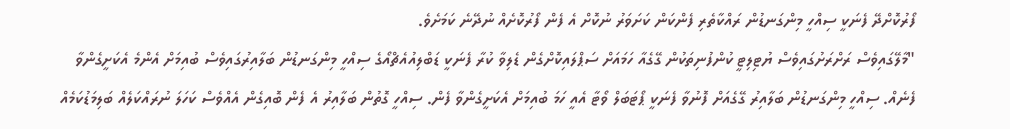ފޯރުކޮށްދޭ ފެނަކީ ސިއްހީ މިންގަނޑުން ރައްކާތެރި ފެންކަން ކަށަވަރު ނުކޮށް އެ ފެން ފޯރުކޮށެއް ނުދޭނެ ކަމަށެވެ.
"މާލޭގައިވެސް ރަށްރަށުގައިވެސް ޔުޓިލިޓީ ކުންފުނިތަކުން ގޭގެއާ ހަމައަށް ސަޕްލައިކޮށްގެން ޑެލިވާ ކުރާ ފެނަކީ ޑަބްލިއުއެޗްއޯގެ ސިއްހީ މިންގަނޑުން ބަލާއިރުގައިވެސް ބުއިމަށް އެންމެ އެކަށީގެންވާ ފެނެއް. ސިއްހީ މިންގަނޑުން ބަލާއިރު ގޭގެއަށް ފޮނުވާ ފެނަކީ ޕޯޓަބަލް ވޯޓާ އެއީ ހަމަ ބުއިމަށް އެކަށީގެންވާ ފެން. ސިއްހީ ގޮތުން ބަލާއިރު އެ ފެން ބޮއިގެން އެއްވެސް ކަހަލަ ނުރައްކަލެއް ބަލިމަޑުކަމެއް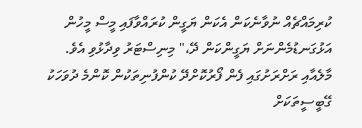ކުރިމައްޗެއް ނުވާނެކަން އެކަން ޔަގީން ކުރައްވާފައި މީސް މީހުން އަޅުގަނޑުމެންނަށް ޔަގީންކަން ދޭ،" މިނިސްޓަރު ވިދާޅުވި އެވެ.
މާލެއާއި ރަށްރަށުގައި ފެން ފޯރުކޮށްދޭ ކުންފުނިތަކުން ކޮންމެ ދުވަހަކު ގޭބީސީތަކަށް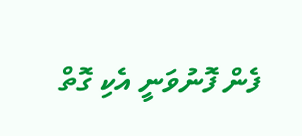ފެން ފޮނުވަނީ އެކި ގޮތް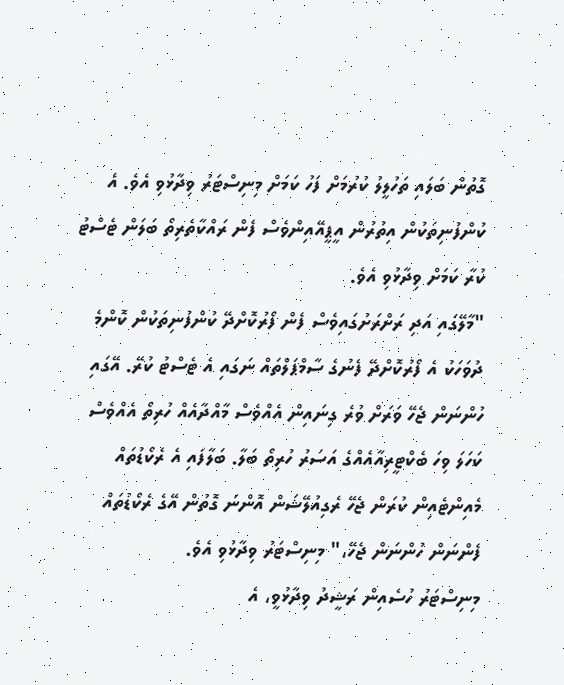ގޮތުން ބަލައި ތަހުލީލު ކުރުމަށް ފަހު ކަމަށް މިނިސްޓަރު ވިދާޅުވި އެވެ. އެ ކުންފުނިތަކުން އިތުރުން އީޕީއޭއިންވެސް ފެން ރައްކާތެރިތޯ ބަލަން ޓެސްޓު ކުރާ ކަމަށް ވިދާޅުވި އެވެ.
"މާލޭގައި އަދި ރަށްރަށުގައިވެސް ފެން ފޯރުކޮށްދޭ ކުންފުނިތަކުން ކޮންމެ ދުވަހަކު އެ ފޯރުކޮށްދޭ ފެނުގެ ސާމްޕަލްތައް ނަގައި އެ ޓެސްޓު ކުރޭ. އޭގައި ހުންނަން ޖެހޭ ވަރަށް ވުރެ ގިނައިން އެއްވެސް މާއްދާއެއް ހުރިތޯ އެއްވެސް ކަހަލަ ވިހަ ބެކްޓީރިއާއެއްގެ އަސަރު ހުރިތޯ ބަލާ. ބަލާފައި އެ ރެކޯޑުތައް މެއިންޓެއިން ކުރަން ޖެހޭ ރެގިއުލޭޝަން އޮންނަ ގޮތުން އޭގެ ރެކޯޑުތައް ފެންނަން ހުންނަން ޖެހޭ،" މިނިސްޓަރު ވިދާޅުވި އެވެ.
މިނިސްޓަރު ހުސެއިން ރަޝީދު ވިދާޅުވީ، އެ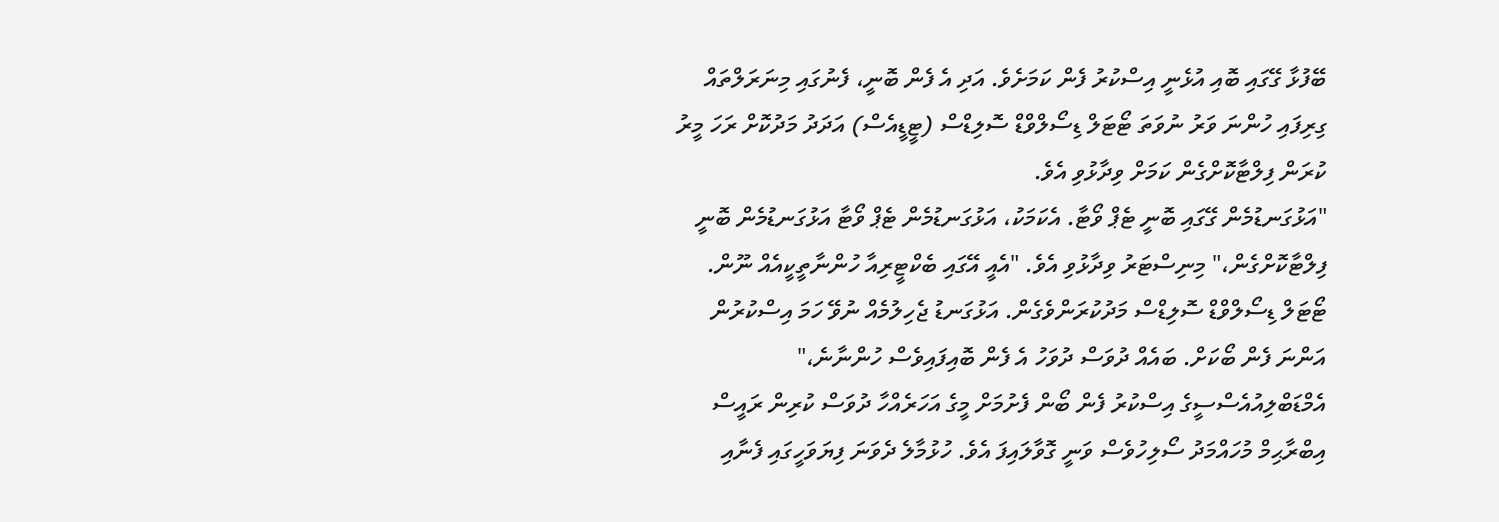ބޭފުޅާ ގޭގައި ބޮއި އުޅެނީ އިސްކުރު ފެން ކަމަށެވެ. އަދި އެ ފެން ބޮނީ، ފެނުގައި މިނަރަލްތައް ގިރިފައި ހުންނަ ވަރު ނުވަތަ ޓޯޓަލް ޑިސޯލްވްޑް ސޮލިޑްސް (ޓީޑީއެސް) އަދަދު މަދުކޮށް ރަހަ މީރު ކުރަން ފިލްޓާކޮށްގެން ކަމަށް ވިދާޅުވި އެވެ.
"އަޅުގަނޑުމެން ގޭގައި ބޮނީ ޓެޕް ވޯޓާ. އެކަމަކު، އަޅުގަނޑުމެން ޓެޕް ވޯޓާ އަޅުގަނޑުމެން ބޮނީ ފިލްޓާކޮށްގެން،" މިނިސްޓަރު ވިދާޅުވި އެވެ. "އެއީ އޭގައި ބެކްޓީރިއާ ހުންނާތީކީއެއް ނޫން. ޓޯޓަލް ޑިސޯލްވްޑް ސޮލިޑްސް މަދުކުރަންވެގެން. އަޅުގަނޑު ޖެހިލުމެއް ނުވޭ ހަމަ އިސްކުރުން އަންނަ ފެން ބޯކަށް. ބައެއް ދުވަސް ދުވަހު އެ ފެން ބޮއިފައިވެސް ހުންނާނެ،"
އެމްޑަބްލިއުއެސްސީގެ އިސްކުރު ފެން ބޯން ފެށުމަށް މީގެ އަހަރެއްހާ ދުވަސް ކުރިން ރައީސް އިބްރާޙިމް މުހައްމަދު ސޯލިހުވެސް ވަނީ ގޮވާލައިފަ އެވެ. ހުޅުމާލެ ދެވަނަ ފިޔަވަހީގައި ފެނާއި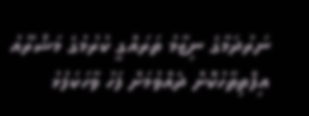ނަރުދަމާގެ ނިޒާމު ތަރައްގީ ކުރުމުގެ މަޝްރޫއު އިފްތިތާހުކޮށް ދެއްވުމަށް ފަހު ވާހަކަފުޅު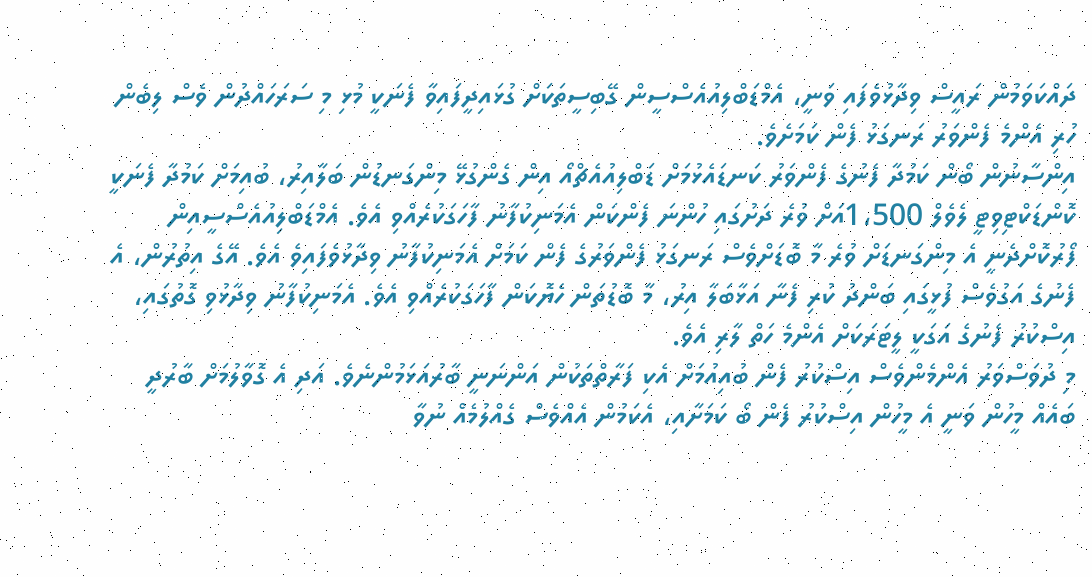ދައްކަވަމުން ރައީސް ވިދާޅުވެފައި ވަނީ، އެމްޑަބްލިއުއެސްސީން ގޭބިސީތަކަށް ގުޅައިދީފައިވާ ފެނަކީ މުޅި މި ސަރަހައްދުން ވެސް ލިބެން ހުރި އެންމެ ފެންވަރު ރަނގަޅު ފެން ކަމަށެވެ.
އިންސާނުން ބޯން ކަމުދާ ފެނުގެ ފެންވަރު ކަނޑައެޅުމަށް ޑަބްލިއުއެޗްއޯ އިން ގެންގުޅޭ މިންގަނޑުން ބަލާއިރު، ބުއިމަށް ކަމުދާ ފެނަކީ ކޮންޑަކްޓިވިޓީ ލެވެލް 1،500އަށް ވުރެ ދަށުގައި ހުންނަ ފެންކަން އެމަނިކުފާނު ފާހަގަކުރެއްވި އެވެ. އެމްޑަބްލިއުއެސްސީއިން ފޯރުކޮށްދެނީ އެ މިންގަނޑަށް ވުރެ މާ ބޮޑަށްވެސް ރަނގަޅު ފެންވަރުގެ ފެން ކަމަށް އެމަނިކުފާނު ވިދާޅުވެފައިވެ އެވެ. އޭގެ އިތުރުން، އެ ފެނުގެ އަގުވެސް ފުޅީގައި ބަންދު ކުރި ފެނާ އަޅާބަލާ އިރު، މާ ބޮޑުތަން ހެޔޮކަން ފާހަގަކުރެއްވި އެވެ. އެމަނިކުފާނު ވިދާޅުވި ގޮތުގައި، އިސްކުރު ފެނުގެ އަގަކީ ލީޓަރަކަށް އެންމެ ހަތް ލާރި އެވެ.
މި ދުވަސްވަރު އެންމެންވެސް އިސްކުރު ފެން ބުއިއުމަށް އެކި ފަރާތްތަކުން އަންނަނީ ބާރުއަޅަމުންނެވެ. އަދި އެ ގޮވާލުމަށް ބާރުދީ ބައެއް މީހުން ވަނީ އެ މީހުން އިސްކުރު ފެން ބޯ ކަމަށާއި، އެކަމުން އެއްވެސް ގެއްލުމެއް ނުވާ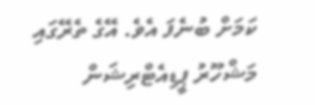ކަމަށް ބުނެފަ އެވެ. އޭގެ ތެރޭގައި މަޝްހޫރު ޕީޑިއެޓްރިޝަން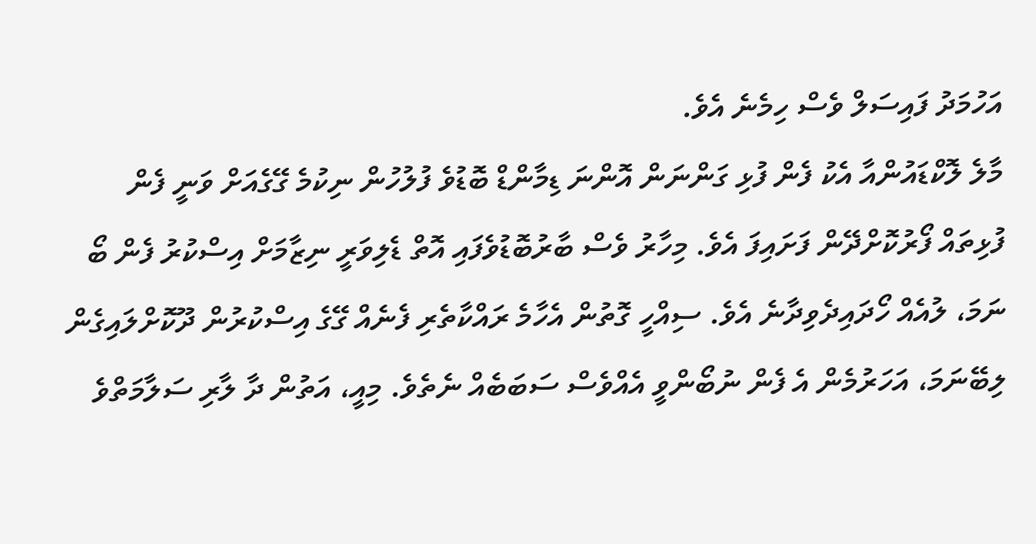އަހުމަދު ފައިސަލް ވެސް ހިމެނެ އެވެ.
މާލެ ލޮކްޑައުންއާ އެކު ފެން ފުޅި ގަންނަން އޮންނަ ޑިމާންޑް ބޮޑުވެ ފުލުހުން ނިކުމެ ގޭގެއަށް ވަނީ ފެން ފުޅިތައް ފޯރުކޮށްދޭން ފަށައިފަ އެވެ. މިހާރު ވެސް ބާރުބޮޑުވެފައި އޮތް ޑެލިވަރީ ނިޒާމަށް އިސްކުރު ފެން ބޯ ނަމަ، ލުއެއް ހޯދައިދެވިދާނެ އެވެ. ސިއްހީ ގޮތުން އެހާމެ ރައްކާތެރި ފެނެއް ގޭގެ އިސްކުރުން ދޫކޮށްލައިގެން ލިބޭނަމަ، އަހަރުމެން އެ ފެން ނުބޯންވީ އެއްވެސް ސަބަބެއް ނެތެވެ. މިއީ، އަތުން ދާ ލާރި ސަލާމަތްވެ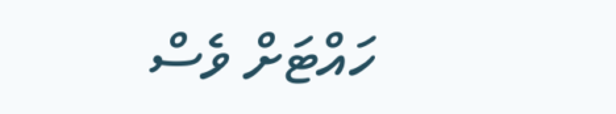ހައްޓަށް ވެސް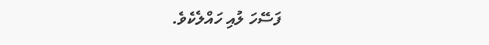ފަސޭހަ ލުއި ހައްލެކެވެ.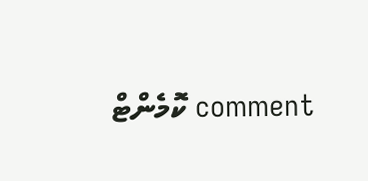comment ކޮމެންޓް